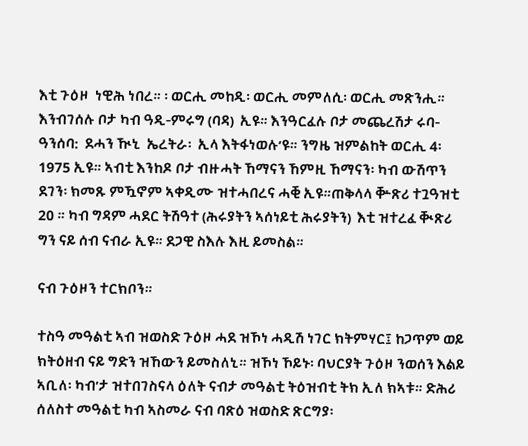እቲ ጉዕዞ  ነዊሕ ነበረ። ፡ ወርሒ መከዲ፡ ወርሒ መምለሲ፡ ወርሒ መጽንሒ። እንብገሰሉ ቦታ ካብ ዓዲ-ምሩግ (ባዳ)  ኢዩ። እንዓርፈሉ ቦታ መጨረሽታ ሩባ-ዓንሰባ:  ደሓን ዂኒ  ኤረትራ፡  ኢላ እትፋነወሉ’ዩ። ንግዜ ዝምልከት ወርሒ 4፡ 1975 ኢዩ። ኣብቲ እንከዶ ቦታ ብዙሓት ኸማናን ኸምዚ ኸማናን፡ ካብ ውሽጥን ደገን፡ ክመጹ ምዃኖም ኣቀዲሙ ዝተሓበረና ሓቒ ኢዩ።ጠቅላላ ቝጽሪ ተጓዓዝቲ 20 ። ካብ ግዳም ሓደር ትሽዓተ (ሕሩያትን ኣሰነይቲ ሕሩያትን)  እቲ ዝተረፈ ቚጽሪ ግን ናይ ሰብ ናብራ ኢዩ። ደጋዊ ስእሉ እዚ ይመስል።

ናብ ጉዕዞን ተርክቦን።

ተስዓ መዓልቲ ኣብ ዝወስድ ጉዕዞ ሓደ ዝኾነ ሓዲሽ ነገር ክትምሃር፤ ከጋጥም ወይ ክትዕዘብ ናይ ግድን ዝኸውን ይመስለኒ። ዝኾነ ኾይኑ፡ ባህርያት ጉዕዞ ንወሰን እልይ ኣቢለ፡ ካብ’ታ ዝተበገስናላ ዕለት ናብታ መዓልቲ ትዕዝብቲ ትክ ኢለ ክኣቱ። ድሕሪ ሰለስተ መዓልቲ ካብ ኣስመራ ናብ ባጽዕ ዝወስድ ጽርግያ፡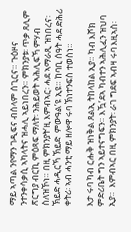ማይ ኣጣል ንየማን ገዲፍና ብሰላም ሰጊርና። ጉዕዞና ንተንቀሳቃሲ ኣካላትና ዝሓሊ ኣይነበረን። ምክንያቱ፡ ጥቃ ጸሊም ጽርግያ ብርኪ ምዕጻፍ ማለት፡ ንሕይወት ኣሕሊፍኻ ምሃብ ስለዝኾነ። በዚ ምክንያት’ዚ እምብኣር፡ ሓደ ኣማራጺ ዝነበረና፡ ኽይድ ሓዲርኻ ኽይድ  ምውዓል’ዩ ኢዩ። ከባቢ ሰዓት ሓደ ድሕሪ ቀትሪ፡ ኣብ ሓንቲ ማይ ዘሎዋ ሩባ ኽነተንፍስ ተወስነ።

እታ ሩባ ካብ ርሑቅ ዝነቅል ጸልኢ ትከላከል ኢያ። ካብ እሾክ ምድሪቤት ግን ኣይተናግፍን። እዃ’ደኣ ካብተን ኣሕሊፈን ዝህባ ኢያ።  እምብኣር በዚ ምክንያት፡ ራገ ግደፍ ኣብዛ ሩባ እዚኣስ፡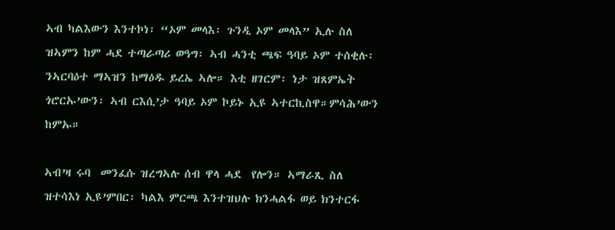ኣብ ካልእውን እንተኮነ፡ “ኦም መላእ፡ ጉንዲ ኦም መላእ” ኢሉ ስለ ዝኣምን ከም ሓደ ተጣራጣሪ ወዓግ፡ ኣብ ሓንቲ ጫፍ ዓባይ ኦም ተሰቂሉ፡ ንኣርባዕተ ማኣዝን ከማዕዱ ይረኤ ኣሎ። እቲ ዘገርም፡ ነታ ዝጸምኤት ጎሮርኡ’ውን፡ ኣብ ርእሲ’ታ ዓባይ ኦም ኮይኑ ኢዩ ኣተርኪስዋ።ምሳሕ’ውን ከምኡ።

ኣብ’ዛ ሩባ  መንፈሱ ዝረግኣሉ ሰብ ዋላ ሓደ  የሎን። ኣማራጺ ስለ ዝተሳእነ ኢዩ’ምበር፡ ካልእ ምርጫ እንተዝህሉ ክንሓልፋ ወይ ክንተርፋ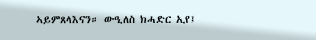ኣይምጸላእናን። ውዒለስ ክሓድር ኢየ፤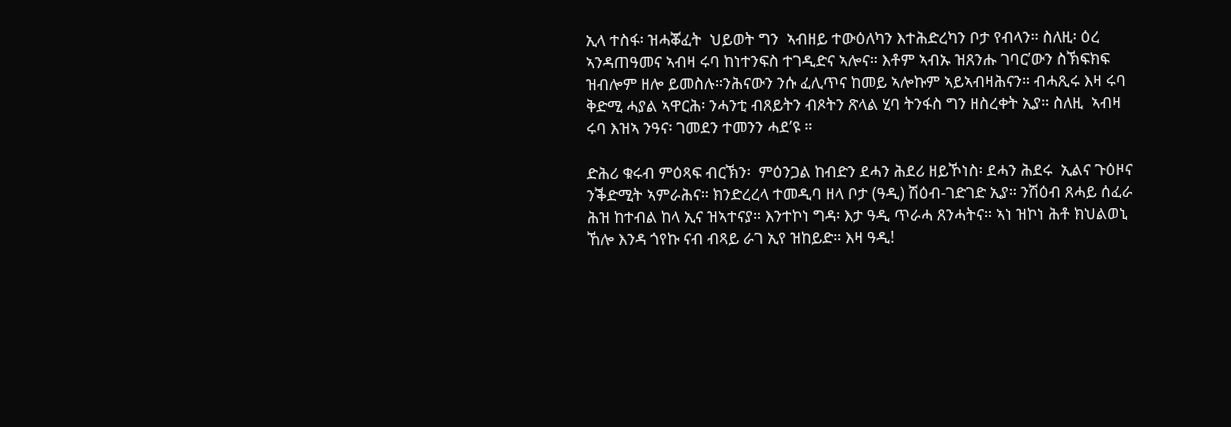ኢላ ተስፋ፡ ዝሓቖፈት  ህይወት ግን  ኣብዘይ ተውዕለካን እተሕድረካን ቦታ የብላን። ስለዚ፡ ዕረ ኣንዳጠዓመና ኣብዛ ሩባ ከነተንፍስ ተገዲድና ኣሎና። እቶም ኣብኡ ዝጸንሑ ገባር’ውን ስኽፍክፍ ዝብሎም ዘሎ ይመስሉ።ንሕናውን ንሱ ፈሊጥና ከመይ ኣሎኩም ኣይኣብዛሕናን። ብሓጺሩ እዛ ሩባ  ቅድሚ ሓያል ኣዋርሕ፡ ንሓንቲ ብጸይትን ብጾትን ጽላል ሂባ ትንፋስ ግን ዘስረቀት ኢያ። ስለዚ  ኣብዛ ሩባ እዝኣ ንዓና፡ ገመደን ተመንን ሓደ’ዩ ።

ድሕሪ ቁሩብ ምዕጻፍ ብርኽን፡  ምዕንጋል ከብድን ደሓን ሕደሪ ዘይኾነስ፡ ደሓን ሕደሩ  ኢልና ጉዕዞና ንቕድሚት ኣምራሕና። ክንድረረላ ተመዲባ ዘላ ቦታ (ዓዲ) ሽዕብ-ገድገድ ኢያ። ንሽዕብ ጸሓይ ሰፈራ ሕዝ ከተብል ከላ ኢና ዝኣተናያ። እንተኮነ ግዳ፡ እታ ዓዲ ጥራሓ ጸንሓትና። ኣነ ዝኮነ ሕቶ ክህልወኒ ኸሎ እንዳ ጎየኩ ናብ ብጻይ ራገ ኢየ ዝከይድ። እዛ ዓዲ!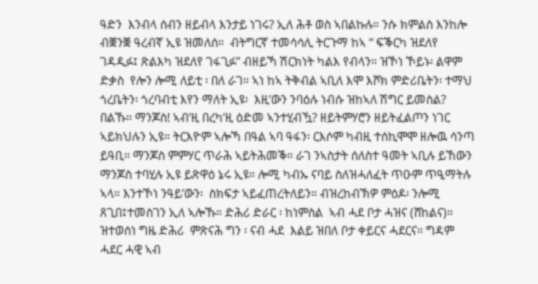ዓድን  እንብላ ሰብን ዘይብላ እንታይ ነገሩ? ኢለ ሕቶ ወስ ኣበልኩሉ። ንሱ ክምልስ እንከሎ ብቛንቛ ዓረብኛ ኢዩ ዝመለሰ።  ብትግርኛ ተመሳሳሊ ትርጉማ ከኣ “ ፍቕርካ ዝደለየ ገዳዲፉ፤ ጽልእካ ዝደለየ ገፋጊፉ” ብዘይኻ ሽርክነት ካልእ የብላን። ዝኾነ ኾይኑ፡ ልዋም ድቃስ  የሎን ሎሚ ለይቲ ፡ በለ ራገ። ኣነ ከኣ ትቅብል ኣቢለ እሞ እሾክ ምድሪቤትን፡ ተማህ ጎረቤትን፡ ጎረባብቲ እየን ማለት ኢዩ፡  እዚ’ውን ንባዕሉ ነብሱ ዝከኣለ ሽግር ይመስል? በልኹ። ማንጆስ! ኣብ’ዚ በረካ’ዚ ዕድመ ኣንተሂብዃ? ዘይትምሃሮን ዘይትፈልጦን ነገር ኣይክህሉን ኢዩ። ትርእዮም ኣሎኻ በዓል ኣባ ዓፋን፡ ርእሶም ካብዚ ተሰኪሞሞ ዘሎዉ ሳንጣ ይዓቢ። ማንጆስ ምምሃር ጥራሕ ኣይትሕመቕ። ራገ ንኣስታት ሰለስተ ዓመት ኣቢሉ ይኸውን ማንጆስ ተባሂሉ ኢዩ ይጽዋዕ ኔሩ ኢዩ። ሎሚ ካብኡ ናባይ ስለዝሓለፈት ጥዑም ጥዒማትሉ ኣላ። እንተኾነ ንዓይ’ውን፡  ስክፍታ ኣይፈጠረትለይን። ብዝረከብኽዎ ምዕዶ፡ ንሎሚ ጸጊበ፤ተመስገን ኢለ ኣሎኹ። ድሕሪ ድራር ፡ ከነምስል  ኣብ ሓደ ቦታ ሓዝና (ሸከልና)። ዝተወሰነ ግዜ ድሕሪ  ምጽናሕ ግን ፡ ናብ ሓደ  እልይ ዝበለ ቦታ ቀይርና ሓደርና። ግዳም ሓደር ሓዊ ኣብ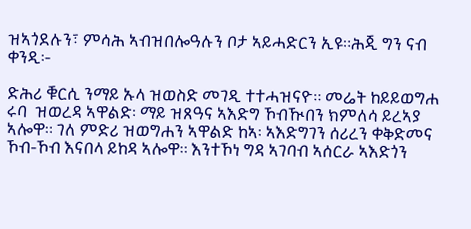ዝኣጎደሉን፣ ምሳሕ ኣብዝበሎዓሉን ቦታ ኣይሓድርን ኢዩ።ሕጂ ግን ናብ ቀንዲ፡-

ድሕሪ ቑርሲ ንማይ ኡላ ዝወስድ መገዲ ተተሓዝናዮ። መሬት ከይይወግሐ ሩባ  ዝወረዳ ኣዋልድ፡ ማይ ዝጸዓና ኣእድግ ኾብዂበን ክምለሳ ይረኣያ ኣሎዋ። ገለ ምድሪ ዝወግሐን ኣዋልድ ከኣ፡ ኣእድግገን ሰሪረን ቀቅድመና ኾብ-ኾብ እናበላ ይከዳ ኣሎዋ። እንተኾነ ግዳ ኣገባብ ኣሰርራ ኣእድጎን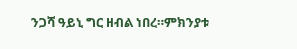ንጋሻ ዓይኒ ግር ዘብል ነበረ።ምክንያቱ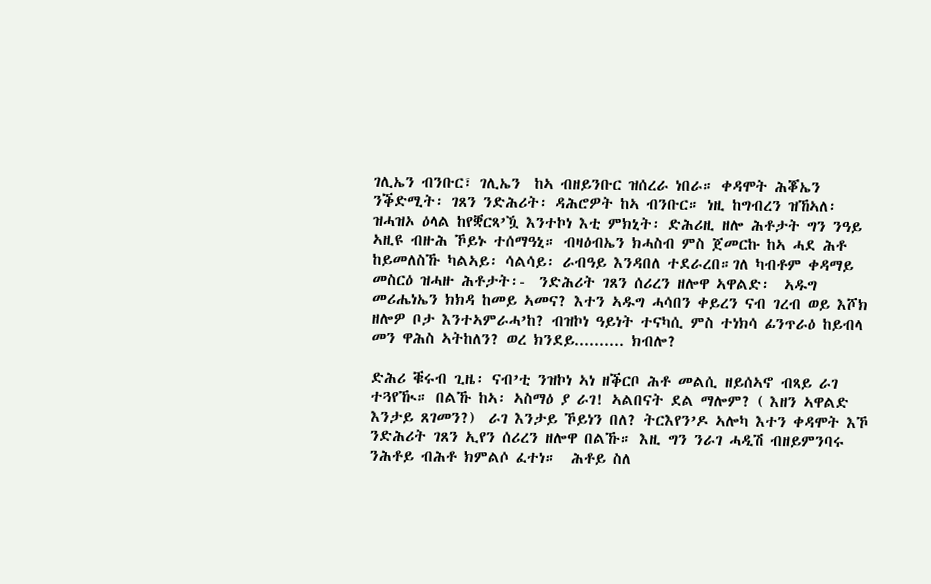ገሊኤን ብንቡር፣ ገሊኤን  ከኣ ብዘይንቡር ዝሰረራ ነበራ። ቀዳሞት ሕቖኤን ንቕድሚት፡ ገጸን ንድሕሪት፡ ዳሕሮዎት ከኣ ብንቡር። ነዚ ከግብረን ዝኸኣለ፡ ዝሓዝኦ ዕላል ከየቛርጻ’ዃ እንተኮነ እቲ ምክኒት፡ ድሕሪዚ ዘሎ ሕቶታት ግን ንዓይ ኣዚዩ ብዙሕ ኾይኑ ተሰማዓኒ። ብዛዕብኤን ክሓስብ ምስ ጀመርኩ ከኣ ሓደ ሕቶ ከይመለስኹ ካልኣይ፡ ሳልሳይ፡ ራብዓይ እንዳበለ ተደራረበ።ገለ ካብቶም ቀዳማይ መስርዕ ዝሓዙ ሕቶታት፡-  ንድሕሪት ገጸን ሰሪረን ዘሎዋ ኣዋልድ፡  ኣዱግ መሪሔነኤን ክክዳ ከመይ ኣመና? እተን ኣዱግ ሓሳበን ቀይረን ናብ ገረብ ወይ እሾክ ዘሎዎ ቦታ እንተኣምራሓ’ከ? ብዝኮነ ዓይነት ተናካሲ ምስ ተነክሳ ፊንጥራዕ ከይብላ መን ዋሕስ ኣትከለን? ወረ ክንደይ.......... ክብሎ?

ድሕሪ ቑሩብ ጊዜ፡ ናብ’ቲ ንዝኮነ ኣነ ዘቕርቦ ሕቶ መልሲ ዘይሰኣኖ ብጻይ ራገ ተጓየዂ። በልኹ ከኣ፡ ኣስማዕ ያ ራገ! ኣልበናት ደል ማሎም? ( እዘን ኣዋልድ እንታይ ጸገመን?)  ራገ እንታይ ኾይነን በለ? ትርእየን’ዶ ኣሎካ እተን ቀዳሞት እኾ ንድሕሪት ገጸን ኢየን ሰሪረን ዘሎዋ በልኹ። እዚ ግን ንራገ ሓዲሽ ብዘይምንባሩ ንሕቶይ ብሕቶ ክምልሶ ፈተነ።  ሕቶይ ስለ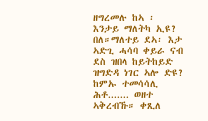ዘግረመሉ ከኣ ፡ እንታይ ማለትካ ኢዩ? በለ።ማለተይ ደኣ፡ እታ ኣድጊ ሓሳባ ቀይራ ናብ ደስ ዝበላ ከይትከይድ ዝግድዳ ነገር ኣሎ ድዩ? ከምኡ ተመሳሳሊ ሕቶ....... ወዘተ ኣቅረብኹ። ቀጺለ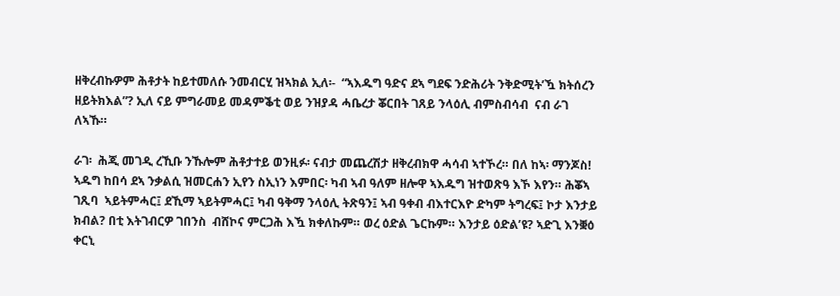ዘቅረብኩዎም ሕቶታት ከይተመለሱ ንመብርሂ ዝኣክል ኢለ፡-  “ኣእዱግ ዓድና ደኣ ግደፍ ንድሕሪት ንቅድሚት’ዃ ክትሰረን ዘይትክእል”? ኢለ ናይ ምግራመይ መዳምቕቲ ወይ ንዝያዳ ሓቤረታ ቖርበት ገጸይ ንላዕሊ ብምስብሳብ  ናብ ራገ ለኣኹ።

ራገ፡  ሕጂ መገዲ ረኺቡ ንኹሎም ሕቶታተይ ወንዚፉ፡ ናብታ መጨረሽታ ዘቅረብክዋ ሓሳብ ኣተኾረ። በለ ከኣ፡ ማንጆስ! ኣዱግ ከበሳ ደኣ ንቃልሲ ዝመርሐን ኢየን ስኢነን እምበር፡ ካብ ኣብ ዓለም ዘሎዋ ኣእዱግ ዝተወጽዓ እኾ እየን። ሕቖኣ ገጺባ  ኣይትምሓር፤ ደኺማ ኣይትምሓር፤ ካብ ዓቅማ ንላዕሊ ትጽዓን፤ ኣብ ዓቀብ ብእተርእዮ ድካም ትግረፍ፤ ኮታ እንታይ ክብል? በቲ እትገብርዎ ገበንስ  ብሸኮና ምርጋሕ እዃ ክቀለኩም። ወረ ዕድል ጌርኩም። እንታይ ዕድል’ዩ? ኣድጊ እንቛዕ ቀርኒ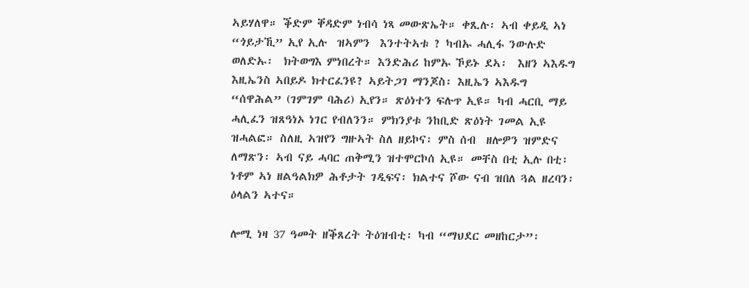ኣይሃለዋ። ቕድም ቐዳድም ነብሳ ነጻ መውጽኤት። ቀጺሉ፡ ኣብ ቀይዲ ኣነ “ጎይታኺ” ኢየ ኢሉ  ዝኣምን  እንተትኣቱ ? ካብኡ ሓሊፋ ንውሉድ ወለድኡ፡  ክትወግእ ምነበረት። እንድሕሪ ከምኡ ኾይኑ ደኣ፡  እዘን ኣእዱግ እዚኤንስ ኣበይዶ ክተርፈንዩ? ኣይትጋገ ማንጆስ፡ እዚኤን ኣእዱግ  “ሰዋሕል” (ገምገም ባሕሪ) ኢየን። ጽዕነተን ፍሉጥ ኢዩ። ካብ ሓርቢ ማይ ሓሊፈን ዝጸዓነኦ ነገር የብለንን። ምክንያቱ ንከቢድ ጽዕነት ገመል ኢዩ ዝሓልፎ። ስለዚ ኣዝየን ግዙኣት ስለ ዘይኮና፡ ምስ ሰብ  ዘሎዎን ዝምድና ለማጽን፡ ኣብ ናይ ሓባር ጠቅሚን ዝተሞርኮሰ ኢዩ። መቸስ በቲ ኢሉ በቲ፡  ነቶም ኣነ ዘልዓልክዎ ሕቶታት ገዲፍና፡ ክልተና ሾው ናብ ዝበለ ጓል ዘረባን፡  ዕላልን ኣተና።

ሎሚ ነዛ 37 ዓመት ዘቕጸረት ትዕዝብቲ፡ ካብ “ማህደር መዘከርታ”፡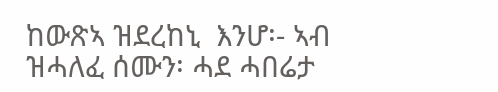ከውጽኣ ዝደረከኒ  እንሆ፡- ኣብ ዝሓለፈ ሰሙን፡ ሓደ ሓበሬታ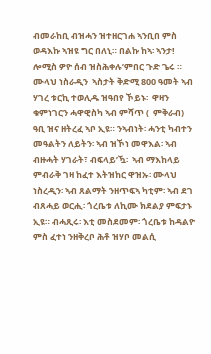ብመራከቢ ብዝሓን ዝተዘርገሐ ኣንቢበ ምስ ወዳእኩ ኣዝዩ ግር በለኒ። በልኩ ከኣ፡ ኣንታ!  ሎሚስ ዎዮ ሰብ ዝስሕቀሉ’ምበር ጉድ ጌሩ ።  ሙላህ ነስራዲን  ኣስታት ቅድሚ 800 ዓመት ኣብ ሃገረ ቱርኪ ተወሊዱ ዝዓበየ ኾይኑ፡  ዋዛን ቁምነገርን ሓዋዊስካ ኣብ ምሻጥ (  ምቅራብ) ዓቢ ዝና ዘትረፈ ኣቦ ኢዩ። ንኣብነት፡ ሓንቲ ካብተን መዓልትን ለይትን፡ ኣብ ዝኾነ መዋእል፡ ኣብ ብዙሓት ሃገራት፣ ብፍላይ’ዃ፡  ኣብ ማእከላይ ምብራቅ ገዛ ከፈተ እትዝከር ዋዝኡ፡ ሙላህ ነስረዲን፡ ኣብ ጸልማት ንዘጥፍኣ ካቲም፡ ኣብ ደገ ብጸሓይ ወርሒ፡ ጎረቤቱ ለኪሙ ክደልያ ምፍታኑ ኢዩ። ብሓጺሩ፡ እቲ መስደመም፡ ጎረቤቱ ከዳልዮ ምስ ፈተነ ንዘቅረቦ ሕቶ ዝሃቦ መልሲ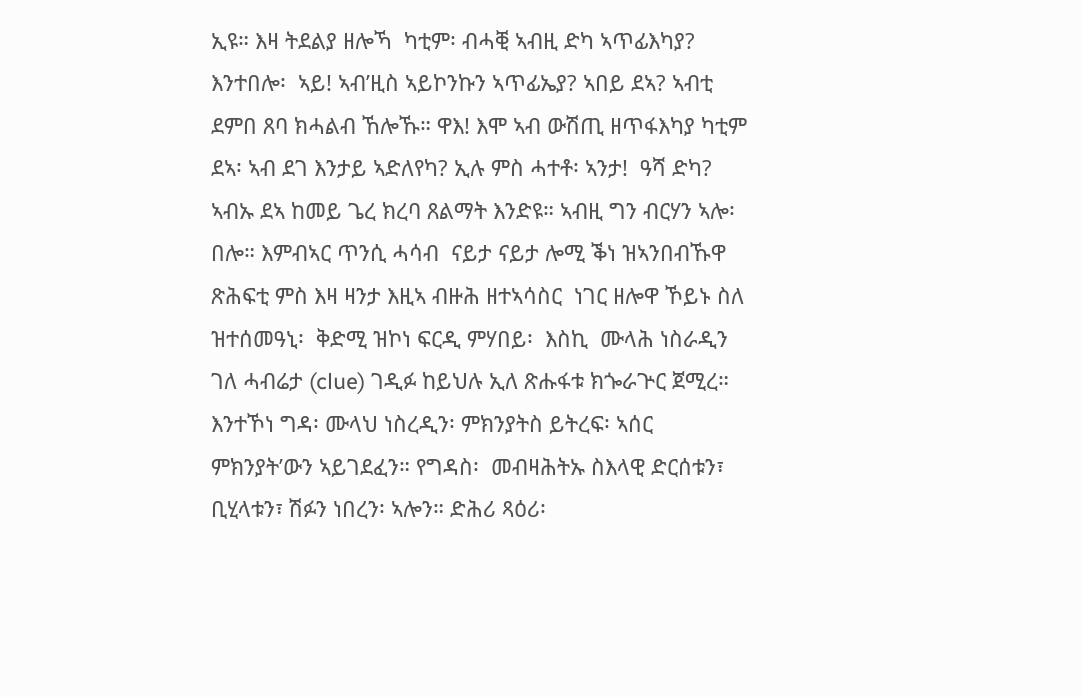ኢዩ። እዛ ትደልያ ዘሎኻ  ካቲም፡ ብሓቒ ኣብዚ ድካ ኣጥፊእካያ?  እንተበሎ፡  ኣይ! ኣብ’ዚስ ኣይኮንኩን ኣጥፊኤያ? ኣበይ ደኣ? ኣብቲ ደምበ ጸባ ክሓልብ ኸሎኹ። ዋእ! እሞ ኣብ ውሽጢ ዘጥፋእካያ ካቲም ደኣ፡ ኣብ ደገ እንታይ ኣድለየካ? ኢሉ ምስ ሓተቶ፡ ኣንታ!  ዓሻ ድካ? ኣብኡ ደኣ ከመይ ጌረ ክረባ ጸልማት እንድዩ። ኣብዚ ግን ብርሃን ኣሎ፡  በሎ። እምብኣር ጥንሲ ሓሳብ  ናይታ ናይታ ሎሚ ቕነ ዝኣንበብኹዋ ጽሕፍቲ ምስ እዛ ዛንታ እዚኣ ብዙሕ ዘተኣሳስር  ነገር ዘሎዋ ኾይኑ ስለ ዝተሰመዓኒ፡  ቅድሚ ዝኮነ ፍርዲ ምሃበይ፡  እስኪ  ሙላሕ ነስራዲን ገለ ሓብሬታ (clue) ገዲፉ ከይህሉ ኢለ ጽሑፋቱ ክጐራጕር ጀሚረ። እንተኾነ ግዳ፡ ሙላህ ነስረዲን፡ ምክንያትስ ይትረፍ፡ ኣሰር ምክንያት’ውን ኣይገደፈን። የግዳስ፡  መብዛሕትኡ ስእላዊ ድርሰቱን፣ ቢሂላቱን፣ ሽፉን ነበረን፡ ኣሎን። ድሕሪ ጻዕሪ፡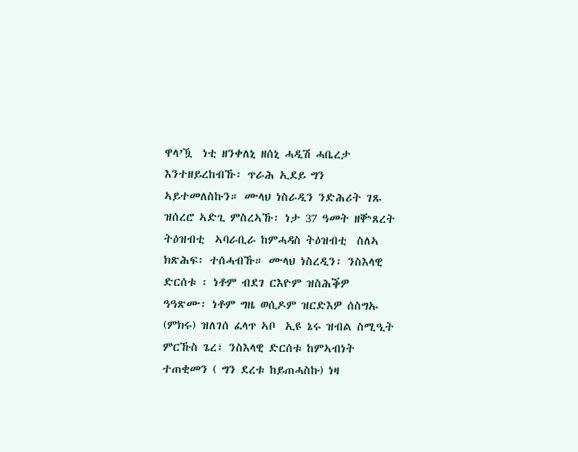ዋላ’ዃ  ነቲ ዘንቀለኒ ዘሰኒ ሓዲሽ ሓቤረታ እንተዘይረከብኹ፡ ጥራሕ ኢደይ ግን ኣይተመለስኩን። ሙላህ ነስራዲን ንድሕሪት ገጹ ዝሰረሮ ኣድጊ ምስረኣኹ፡ ነታ 37 ዓመት ዘቝጸረት ትዕዝብቲ  ኣባራቢራ ከምሓዳስ ትዕዝብቲ  ስለኣ ክጽሕፍ፡ ተሰሓብኹ። ሙላህ ነስረዲን፡ ንስእላዊ ድርሰቱ ፡ ነቶም ብደገ ርእዮም ዝስሕቕዎ ዓዓጽሙ፡ ነቶም ግዜ ወሲዶም ዝርድእዎ ሰስግኡ (ምክሩ) ዝለገሰ ፈላጥ ኣቦ  ኢዩ ኔሩ ዝብል ስሚዒት ምርኹስ ጌረ፣ ንስእላዊ ድርሰቱ ከምኣብነት ተጠቂመን ( ግን ደረቱ ከይጠሓስኩ) ነዛ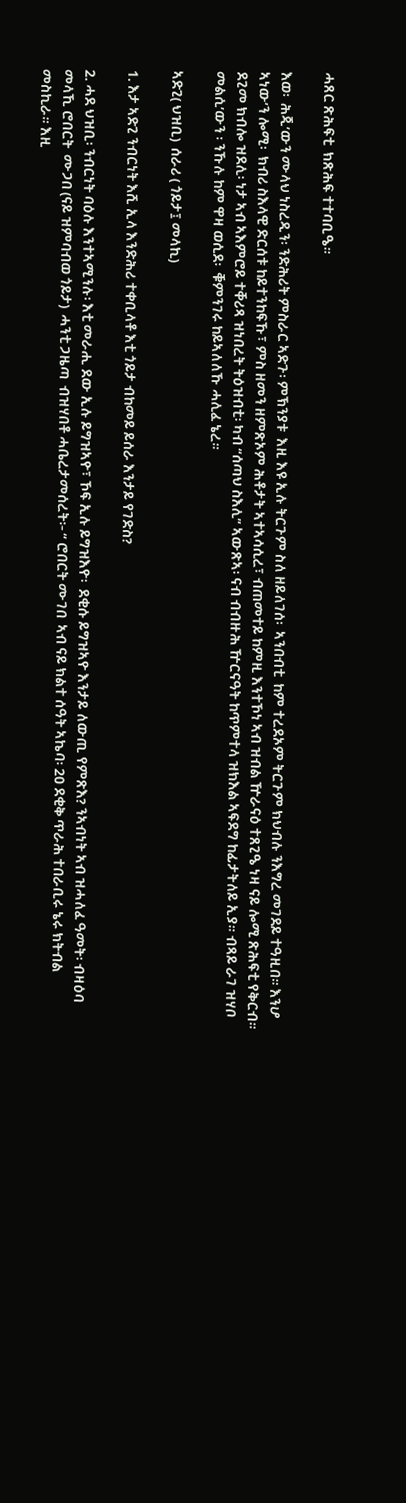ሓጸር ጽሕፍቲ  ክጽሕፍ ተተባቢዔ።

እወ፡  ሕጂ’ውን ሙላህ ነስረዲን፡ ንድሕሪት ምስራር ኣድጉ፡ ምኽንያቱ  እዚ እዩ ኢሉ ትርጉም ስለ ዘይለገሰ፡  ኣንበብቲ  ከም ተረደኦም ትርጉም ክህብሉ ንእግረ መገደይ ተዓዚበ። እንሆ  ኣነው’ን ሎሚ፡  ክብሪ ስእላዊ ድርሰቱ ከይተንከፍኹ፣ ምስ ዘመን ዘምጽኦም ሕቶታት ኣተኣሳሲረ፣ ብጠመተይ ከምዚ እንተኾነ ኣብ ዝብል ዅራናዕ ተጸጊዔ ነዛ ናይ ሎሚ ጽሕፍቲ የቅርብ። ደጊመ ክብሎ ዝደሊ፡ ነታ ኣብ ኣእምሮይ ተቐሪጻ ዝነበረት ትዕዝብቲ፡ ካብ “ሰጣህ ስእሊ” ኣውጽኣ፡ ናብ ብብዙሕ ዅርናዓት ከጥምተላ ዝክእል ኣፍደግ ከፊታትለይ ኢያ። ብጻይ ራገ ዝሃቦ መልሲ’ውን ፡ ንኹሉ ከም ዋዛ ወሲደ፡  ቑምንገሩ ከይኣለለኹ ሓሊፈ ኔረ።

ኣድጊ( ህዝቢ)  ሰራሪ ( ጎይታ፤ መላኪ)

1. እታ ኣድጊ ንብርነት እሺ ኢላ እንድሕሪ ተቀቢላቶ እቲ ጎይታ ብከመይ ይሰራ እንታይ የገድስ?

2. ሓደ ህዝቢ፡ ንብርነት ባዕሉ እንተኣሚንሉ፡ እቲ መራሒ ደው ኢሉ ይግዝኣዮ፣ ኾፍ ኢሉ ይግዝእዮ፡  ደቂሱ ይግዝኣዮ እንታይ ለውጢ የምጽእ? ንኣብነት ኣብ ዝሓለፈ ዓመት፡ ብዛዕባ መላኺ ሮበርት  ሙጋበ (ናይ ዝምባብወ ጎይታ)  ሓንቲ ጋዜጣ  ብዝሃበቶ ሓቤረታመሰረት፡- “ ሮበርት ሙገበ  ኣብ ናይ ክልተ ሰዓት ኣኬባ፡ 20 ደቂቅ ጥራሕ ተበራቢሩ ኔሩ ክትብል         መስኪራ። እዚ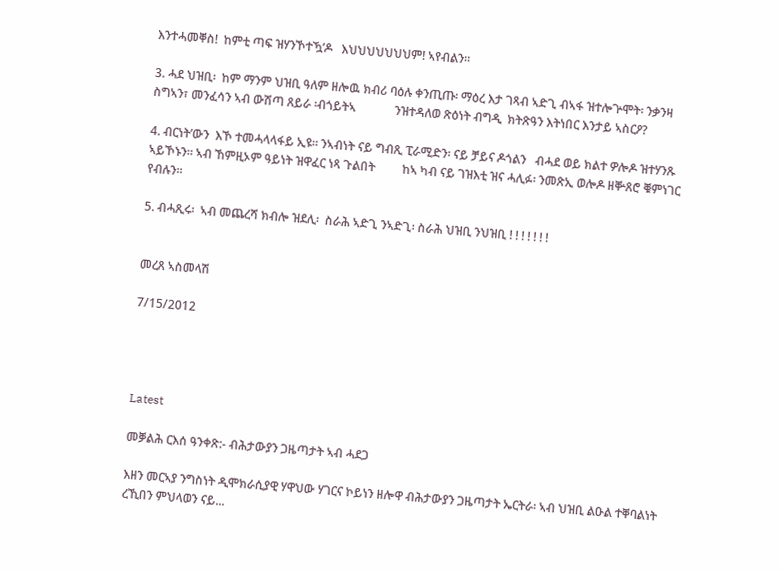እንተሓመቐስ!  ከምቲ ጣፍ ዝሃንኾተዃ’ዶ   እህህህህህህህም! ኣየብልን።

3. ሓደ ህዝቢ፡  ከም ማንም ህዝቢ ዓለም ዘሎዉ ክብሪ ባዕሉ ቀንጢጡ፡ ማዕረ እታ ገጻብ ኣድጊ ብኣፋ ዝተሎጕሞት፡ ንቃንዛ ስግኣን፣ መንፈሳን ኣብ ውሽጣ ጸይራ ፡ብጎይትኣ             ንዝተዳለወ ጽዕነት ብግዲ  ክትጽዓን እትነበር እንታይ ኣስርዖ?

4. ብርነት’ውን  እኾ ተመሓላላፋይ ኢዩ። ንኣብነት ናይ ግብጺ ፒራሚድን፡ ናይ ቻይና ዶጎልን   ብሓደ ወይ ክልተ ዎሎዶ ዝተሃንጹ ኣይኾኑን። ኣብ ኸምዚኦም ዓይነት ዝዋፈር ነጻ ጉልበት         ከኣ ካብ ናይ ገዝእቲ ዝና ሓሊፉ፡ ንመጽኢ ወሎዶ ዘቝጸሮ ቑምነገር የብሉን።

5. ብሓጺሩ፡  ኣብ መጨረሻ ክብሎ ዝደሊ፡  ስራሕ ኣድጊ ንኣድጊ፡ ስራሕ ህዝቢ ንህዝቢ ! ! ! ! ! ! !


መረጸ ኣስመላሽ

7/15/2012




Latest

መቓልሕ ርእሰ ዓንቀጽ:- ብሕታውያን ጋዜጣታት ኣብ ሓደጋ

እዘን መርኣያ ንግስነት ዲሞክራሲያዊ ሃዋህው ሃገርና ኮይነን ዘሎዋ ብሕታውያን ጋዜጣታት ኤርትራ፡ ኣብ ህዝቢ ልዑል ተቐባልነት ረኺበን ምህላወን ናይ...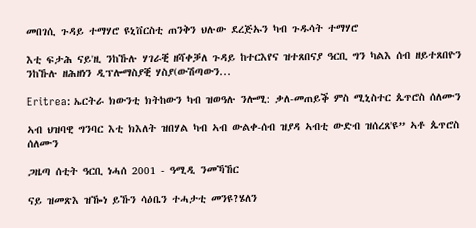መበገሲ ጉዳይ ተማሃሮ ዩኒቨርስቲ ጠንቅን ህሉው ደረጅኡን ካብ ጉዱሳት ተማሃሮ

እቲ ፍታሕ ናይ'ዚ ንከኹሉ ሃገራቒ ዘሻቀቓለ ጉዳይ ከተርእየና ዝተጸበናያ ዓርቢ ግን ካልእ ሰብ ዘይተጸበዮን ንከኹሉ ዘሕዘነን ዲፕሎማስያቒ ሃስያ(ውሽጣውን...

Eritrea: ኤርትራ ክውንቲ ክትከውን ካብ ዝወዓሉ ንሎሚ: ቃለ-መጠይቕ ምስ ሚኒስተር ጴጥሮስ ሰለሙን

ኣብ ህዝባዊ ግንባር እቲ ክእለት ዝበሃል ካብ ኣብ ውልቀ-ሰብ ዝያዳ ኣብቲ ውድብ ዝሰረጸ'ዩ” ኣቶ ጴጥሮስ ሰለሙን

ጋዜጣ ሰቲት ዓርቢ ነሓሰ 2001 - ዓሚዲ ንመኻኸር

ናይ ዝመጽእ ዝዀነ ይኹን ሳዕቤን ተሓታቲ መንዩ?ሄለን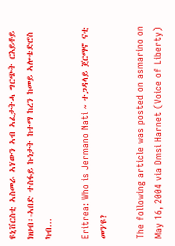ዩኒቨርስቲ ኣስመራ ኣነ'ውን ኣብ ኣፈታትሓ ግርጭት ርእይቶይ ክህብ፡-ኣበድ ተስፋይ ኩነታት ከተማ ከረን ከመይ ኣሎቴድሮስ ካብ...

Eritrea: Who is Jermano Nati ~ ተጋዳላይ ጀርማኖ ናቲ መን'ዩ?

The following article was posted on asmarino on May 16, 2004 via Dmsi Harnet (Voice of Liberty)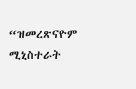“ዝመረጽናዮም ሚኒስተራት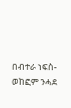በብተራ ነፍስ-ወከፎም ንሓደ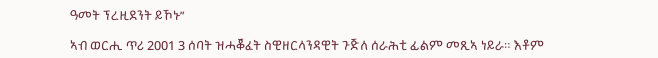ዓመት ፕረዚደንት ይኾኑ”

ኣብ ወርሒ ጥሪ 2001 3 ሰባት ዝሓቖፈት ስዊዘርላንዳዊት ጉጅለ ሰራሕቲ ፊልም መጺኣ ነይራ። እቶም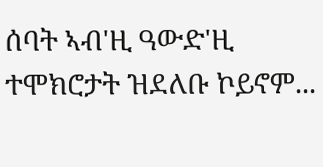ሰባት ኣብ'ዚ ዓውድ'ዚ ተሞክሮታት ዝደለቡ ኮይኖም...